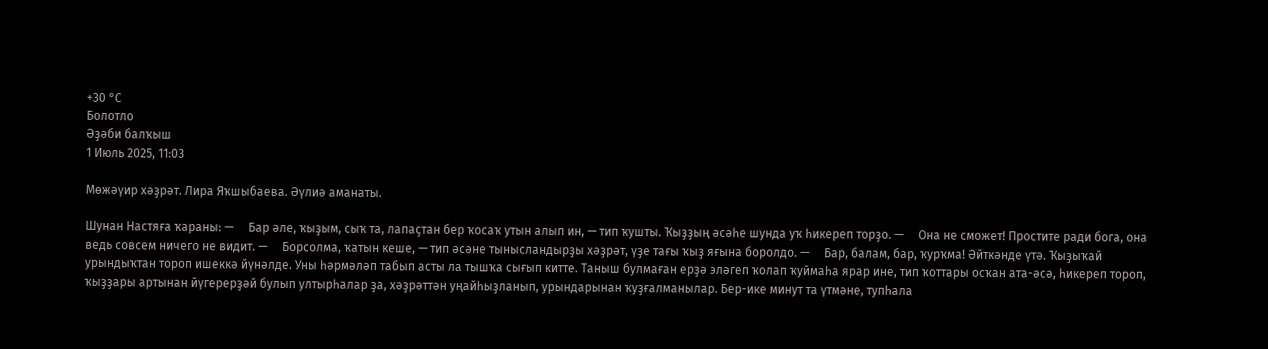+30 °С
Болотло
Әҙәби балҡыш
1 Июль 2025, 11:03

Мөжәүир хәҙрәт. Лира Яҡшыбаева. Әүлиә аманаты.

Шунан Настяға ҡараны: —     Бар әле, ҡыҙым, сыҡ та, лапаҫтан бер ҡосаҡ утын алып ин, — тип ҡушты. Ҡыҙҙың әсәһе шунда уҡ һикереп торҙо. —     Она не сможет! Простите ради бога, она ведь совсем ничего не видит. —     Борсолма, ҡатын кеше, — тип әсәне тынысландырҙы хәҙрәт, үҙе тағы ҡыҙ яғына боролдо. —     Бар, балам, бар, ҡурҡма! Әйткәнде үтә. Ҡыҙыҡай урындыҡтан тороп ишеккә йүнәлде. Уны һәрмәләп табып асты ла тышҡа сығып китте. Таныш булмаған ерҙә эләгеп ҡолап ҡуймаһа ярар ине, тип ҡоттары осҡан ата-әсә, һикереп тороп, ҡыҙҙары артынан йүгерерҙәй булып ултырһалар ҙа, хәҙрәттән уңайһыҙланып, урындарынан ҡуҙғалманылар. Бер-ике минут та үтмәне, тупһала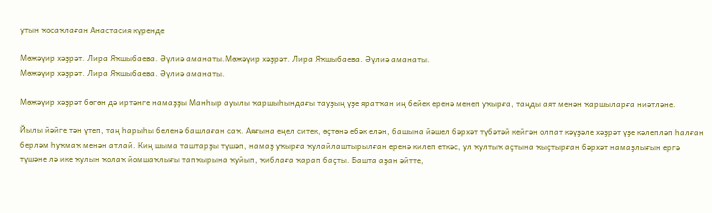утын ҡосаҡлаған Анастасия күренде

Мөжәүир хәҙрәт. Лира Яҡшыбаева. Әүлиә аманаты.Мөжәүир хәҙрәт. Лира Яҡшыбаева. Әүлиә аманаты.
Мөжәүир хәҙрәт. Лира Яҡшыбаева. Әүлиә аманаты.

Мөжәүир хәҙрәт бөгөн дә иртәнге намаҙҙы Манһыр ауылы ҡаршыһындағы тауҙың үҙе яратҡан иң бейек еренә менеп уҡырға, таңды аят менән ҡаршыларға ниәтләне.

Йылы йәйге тән үтеп, таң һарыһы беленә башлаған саҡ. Аяғына еңел ситек, өҫтөнә ебәк елән, башына йәшел бәрхәт түбәтәй кейгән олпат кәүҙәле хәҙрәт үҙе кәлепләп һалған берләм һуҡмаҡ менән атлай. Киң шыма таштарҙы түшәп, намаҙ уҡырға ҡулайлаштырылған еренә килеп еткәс, ул ҡултыҡ аҫтына ҡыҫтырған бәрхәт намаҙлығын ергә түшәне лә ике ҡулын ҡолаҡ йомшаҡлығы тапҡырына ҡуйып, ҡиблаға ҡарап баҫты. Башта аҙан әйтте,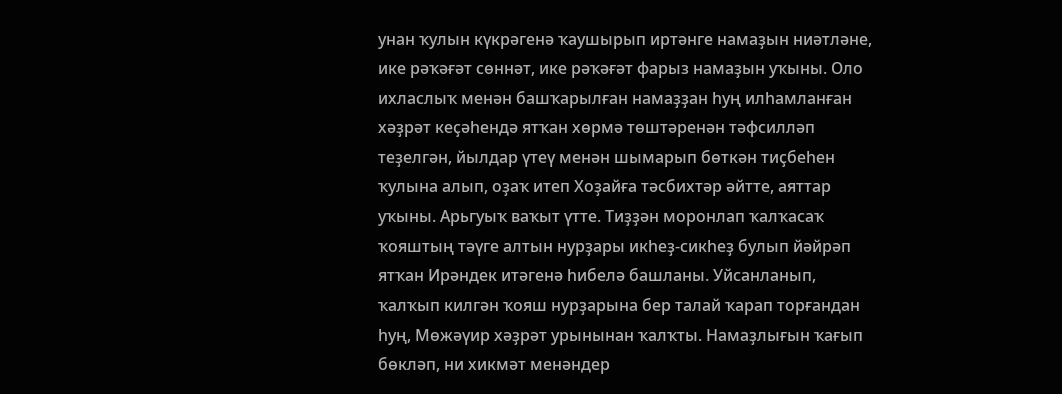унан ҡулын күкрәгенә ҡаушырып иртәнге намаҙын ниәтләне, ике рәҡәғәт сөннәт, ике рәҡәғәт фарыз намаҙын уҡыны. Оло ихласлыҡ менән башҡарылған намаҙҙан һуң илһамланған хәҙрәт кеҫәһендә ятҡан хөрмә төштәренән тәфсилләп теҙелгән, йылдар үтеү менән шымарып бөткән тиҫбеһен ҡулына алып, оҙаҡ итеп Хоҙайға тәсбихтәр әйтте, аяттар уҡыны. Арьгуыҡ ваҡыт үтте. Тиҙҙән моронлап ҡалҡасаҡ ҡояштың тәүге алтын нурҙары икһеҙ-сикһеҙ булып йәйрәп ятҡан Ирәндек итәгенә һибелә башланы. Уйсанланып, ҡалҡып килгән ҡояш нурҙарына бер талай ҡарап торғандан һуң, Мөжәүир хәҙрәт урынынан ҡалҡты. Намаҙлығын ҡағып бөкләп, ни хикмәт менәндер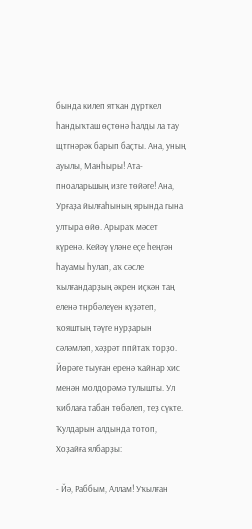бында килеп ятҡан дүрткел һандыҡташ өҫтөнә һалды ла тау щтгнәрәк барып баҫты. Ана, уның ауылы, Манһыры! Ата-пноаларьшың изге төйәге! Ана, Урғаҙа йылғаһының ярында гына ултыра өйө. Арыраҡ мәсет күренә. Кейәү үләне еҫе һеңгән һауамы һулап, аҡ сәсле ҡылғандарҙың әкрен иҫкән таң еленә тнрбәлеүен күҙәтеп, ҡояштың тәүге нурҙарын сәләмләп, хәҙрәт ппйтаҡ торҙо. Йөрәге тыуған еренә ҡайнар хис менән молдорәмә тулышты. Ул ҡиблаға табан төбәлеп, теҙ сүкте. Ҡулдарын алдында тотоп, Хоҙайға ялбарҙы:

- Йә, Раббым, Аллам! Уҡылған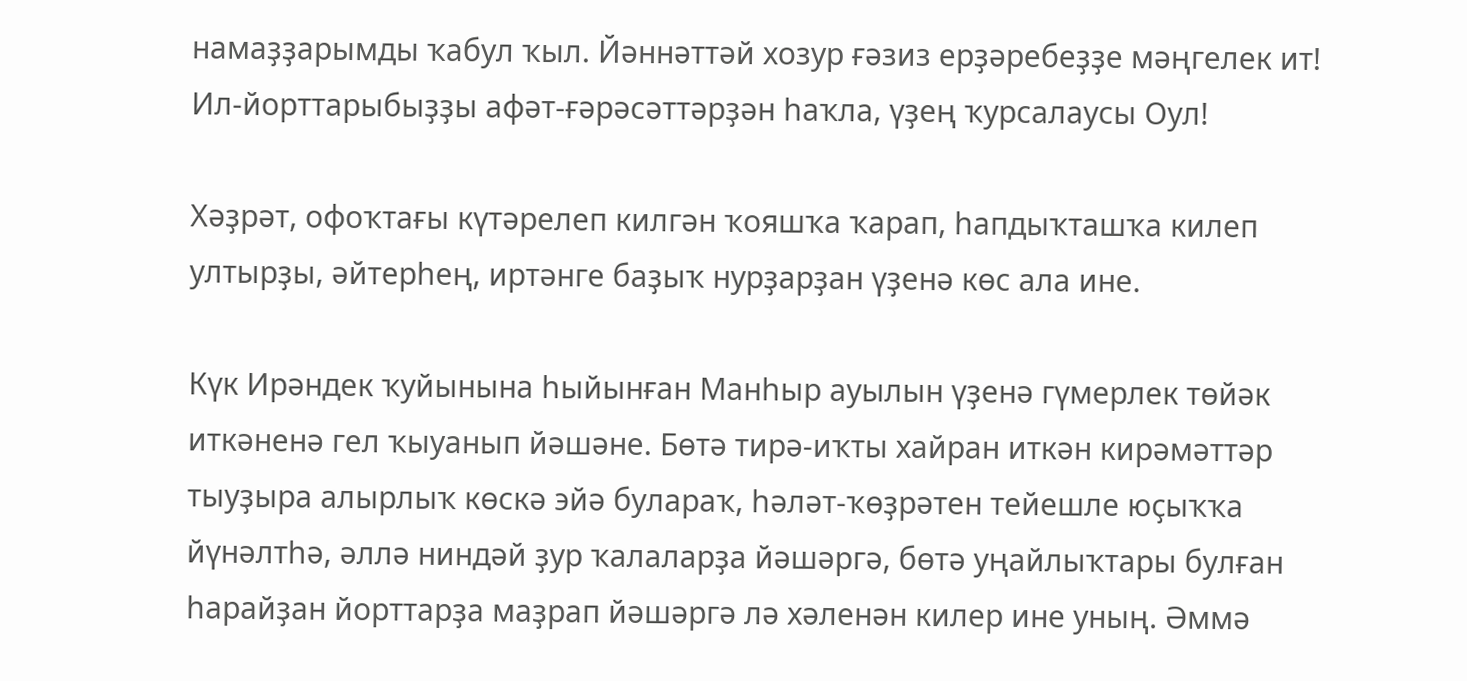намаҙҙарымды ҡабул ҡыл. Йәннәттәй хозур ғәзиз ерҙәребеҙҙе мәңгелек ит! Ил-йорттарыбыҙҙы афәт-ғәрәсәттәрҙән һаҡла, үҙең ҡурсалаусы Оул!

Хәҙрәт, офоҡтағы күтәрелеп килгән ҡояшҡа ҡарап, һапдыҡташҡа килеп ултырҙы, әйтерһең, иртәнге баҙыҡ нурҙарҙан үҙенә көс ала ине.

Күк Ирәндек ҡуйынына һыйынған Манһыр ауылын үҙенә гүмерлек төйәк иткәненә гел ҡыуанып йәшәне. Бөтә тирә-иҡты хайран иткән кирәмәттәр тыуҙыра алырлыҡ көскә эйә булараҡ, һәләт-ҡөҙрәтен тейешле юҫыҡҡа йүнәлтһә, әллә ниндәй ҙур ҡалаларҙа йәшәргә, бөтә уңайлыҡтары булған һарайҙан йорттарҙа маҙрап йәшәргә лә хәленән килер ине уның. Әммә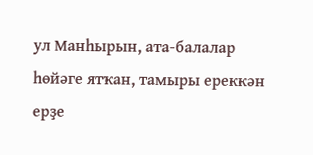ул Манһырын, ата-балалар һөйәге ятҡан, тамыры ереккән ерҙе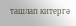ташлап китергә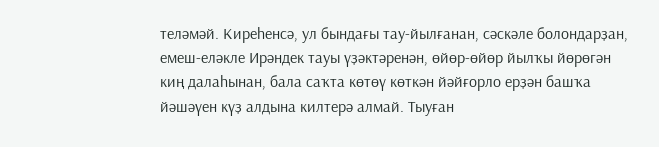теләмәй. Киреһенсә, ул бындағы тау-йылғанан, сәскәле болондарҙан, емеш-еләкле Ирәндек тауы үҙәктәренән, өйөр-өйөр йылҡы йөрөгән киң далаһынан, бала саҡта көтөү көткән йәйғорло ерҙән башҡа йәшәүен күҙ алдына килтерә алмай. Тыуған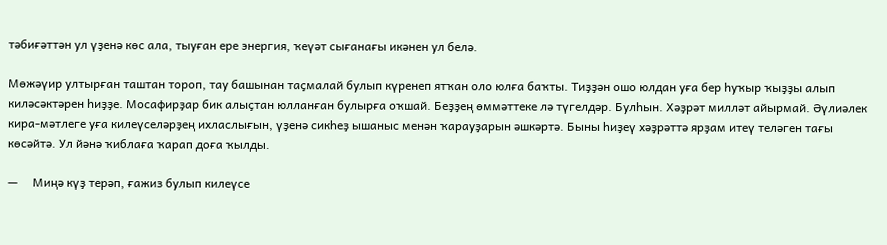тәбиғәттән ул үҙенә көс ала, тыуған ере энергия, ҡеүәт сығанағы икәнен ул белә.

Мөжәүир ултырған таштан тороп, тау башынан таҫмалай булып күренеп ятҡан оло юлға баҡты. Тиҙҙән ошо юлдан уға бер һуҡыр ҡыҙҙы алып киләсәктәрен һиҙҙе. Мосафирҙар бик алыҫтан юлланған булырға оҡшай. Беҙҙең өммәттеке лә түгелдәр. Булһын. Хәҙрәт милләт айырмай. Әүлиәлек кира-мәтлеге уға килеүселәрҙең ихласлығын, үҙенә сикһеҙ ышаныс менән ҡарауҙарын әшкәртә. Быны һиҙеү хәҙрәттә ярҙам итеү теләген тағы көсәйтә. Ул йәнә ҡиблаға ҡарап доға ҡылды.

—     Миңә күҙ терәп, ғажиз булып килеүсе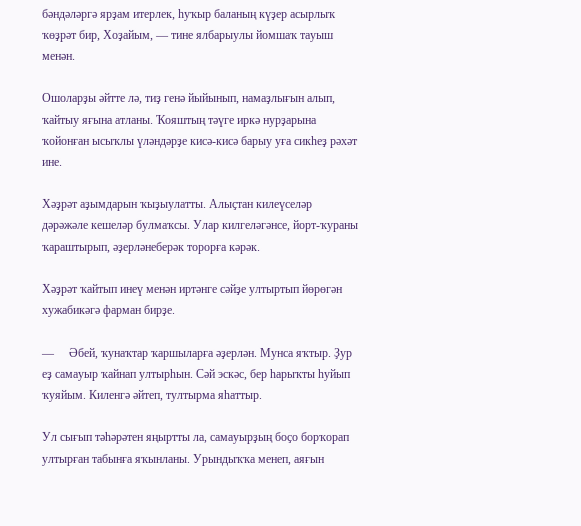бәндәләргә ярҙам итерлек, һуҡыр баланың күҙер асырлыҡ ҡөҙрәт бир, Хоҙайым, — тине ялбарыулы йомшаҡ тауыш менән.

Ошоларҙы әйтте лә, тиҙ генә йыйынып, намаҙлығын алып, ҡайтыу яғына атланы. Ҡояштың тәүге иркә нурҙарына ҡойонған ысыҡлы үләндәрҙе кисә-кисә барыу уға сикһеҙ рәхәт ине.

Хәҙрәт аҙымдарын ҡыҙыулатты. Алыҫтан килеүселәр дәрәжәле кешеләр булмаҡсы. Улар килгеләгәнсе, йорт-ҡураны ҡараштырып, әҙерләнеберәк торорға кәрәк.

Хәҙрәт ҡайтып инеү менән иртәнге сәйҙе ултыртып йөрөгән хужабикәгә фарман бирҙе.

—     Әбей, ҡунаҡтар ҡаршыларға әҙерлән. Мунса яҡтыр. Ҙур еҙ самауыр ҡайнап ултырһын. Сәй эскәс, бер һарыҡты һуйып ҡуяйым. Киленгә әйтеп, тултырма яһаттыр.

Ул сығып тәһәрәтен яңыртты ла, самауырҙың боҫо борҡорап ултырған табынға яҡынланы. Урындыҡҡа менеп, аяғын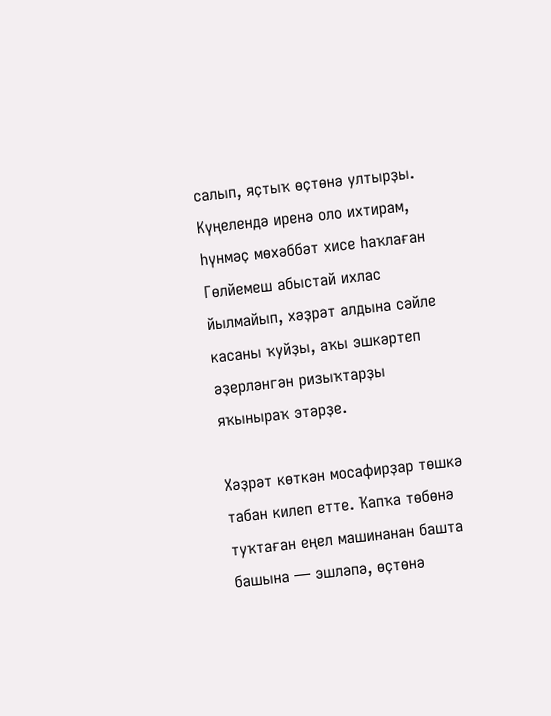салып, яҫтыҡ өҫтөнә ултырҙы. Күңелендә иренә оло ихтирам, һүнмәҫ мөхәббәт хисе һаҡлаған Гөлйемеш абыстай ихлас йылмайып, хәҙрәт алдына сәйле касаны ҡуйҙы, аҡы эшкәртеп әҙерләнгән ризыҡтарҙы яҡыныраҡ этәрҙе.

Хәҙрәт көткән мосафирҙар төшкә табан килеп етте. Ҡапҡа төбөнә туҡтаған еңел машинанан башта башына — эшләпә, өҫтөнә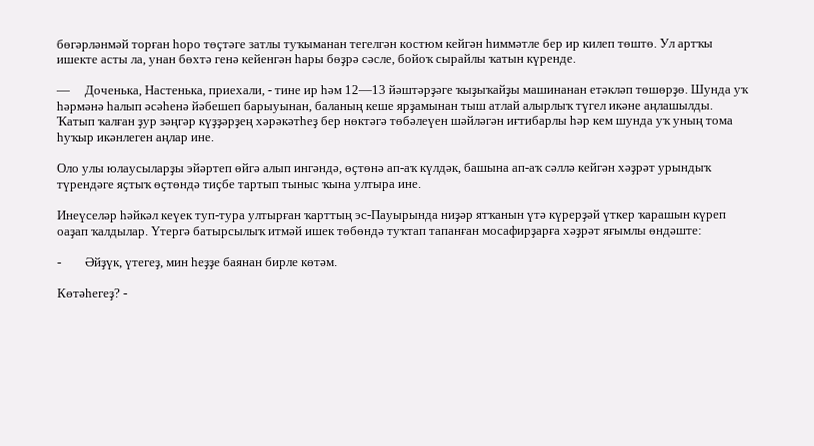бөгәрләнмәй торған һоро төҫтәге затлы туҡыманан тегелгән костюм кейгән һиммәтле бер ир килеп төштө. Ул артҡы ишекте асты ла, унан бөхтә генә кейенгән һары бөҙрә сәсле, бойоҡ сырайлы ҡатын күренде.

—     Доченька, Настенька, приехали, - тине ир һәм 12—13 йәштәрҙәге ҡыҙыҡайҙы машинанан етәкләп төшөрҙө. Шунда уҡ һәрмәнә һалып әсәһенә йәбешеп барыуынан, баланың кеше ярҙамынан тыш атлай алырлыҡ түгел икәне аңлашылды. Ҡатып ҡалған ҙур зәңгәр күҙҙәрҙең хәрәкәтһеҙ бер нөктәгә төбәлеүен шәйләгән иғтибарлы һәр кем шунда уҡ уның тома һуҡыр икәнлеген аңлар ине.

Оло улы юлаусыларҙы эйәртеп өйгә алып ингәндә, өҫтөнә ап-аҡ күлдәк, башына ап-аҡ сәллә кейгән хәҙрәт урындыҡ түрендәге яҫтыҡ өҫтөндә тиҫбе тартып тыныс ҡына ултыра ине.

Инеүселәр һәйкәл кеүек туп-тура ултырған ҡарттың эс-Пауырында ниҙәр ятҡанын үтә күрерҙәй үткер ҡарашын күреп оаҙап ҡалдылар. Үтергә батырсылыҡ итмәй ишек төбөндә туҡтап тапанған мосафирҙарға хәҙрәт яғымлы өндәште:

-        Әйҙүк, үтегеҙ, мин һеҙҙе баянан бирле көтәм.

Көтәһегеҙ? -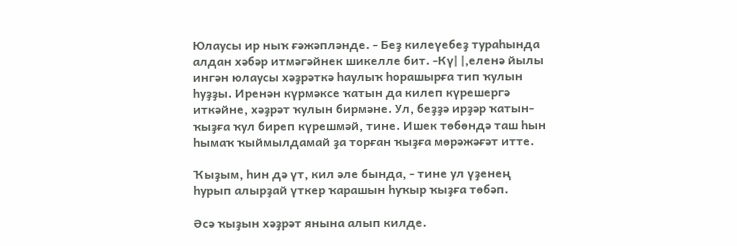Юлаусы ир ныҡ ғәжәпләнде. - Беҙ килеүебеҙ тураһында алдан хәбәр итмәгәйнек шикелле бит. -Кү| |,еленә йылы ингән юлаусы хәҙрәткә һаулыҡ һорашырға тип ҡулын һуҙҙы. Иренән күрмәксе ҡатын да килеп күрешергә иткәйне, хәҙрәт ҡулын бирмәне. Ул, беҙҙә ирҙәр ҡатын-ҡыҙға ҡул биреп күрешмәй, тине. Ишек төбөндә таш һын һымаҡ ҡыймылдамай ҙа торған ҡыҙға мөрәжәғәт итте.

Ҡыҙым, һин дә үт, кил әле бында, - тине ул үҙенең һурып алырҙай үткер ҡарашын һуҡыр ҡыҙға төбәп.

Әсә ҡыҙын хәҙрәт янына алып килде.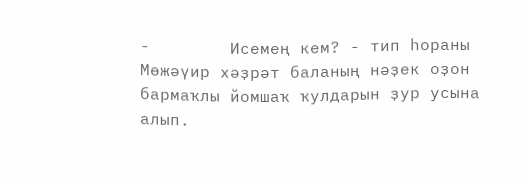-        Исемең кем? - тип һораны Мөжәүир хәҙрәт баланың нәҙек оҙон бармаҡлы йомшаҡ ҡулдарын ҙур усына алып.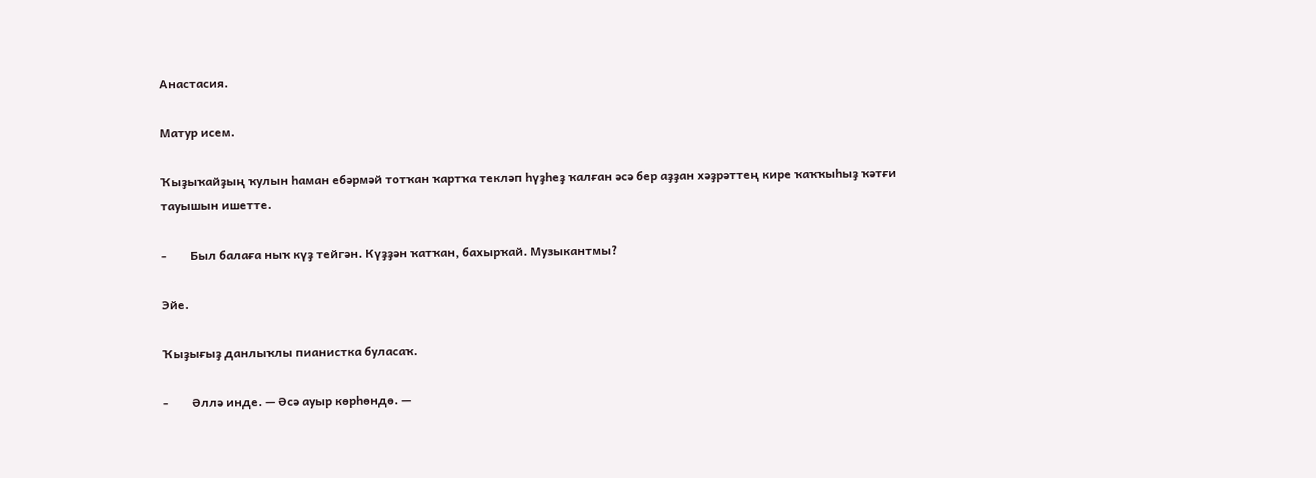Анастасия.

Матур исем.

Ҡыҙыҡайҙың ҡулын һаман ебәрмәй тотҡан ҡартҡа текләп һүҙһеҙ ҡалған әсә бер аҙҙан хәҙрәттең кире ҡаҡҡыһыҙ ҡәтғи тауышын ишетте.

-        Был балаға ныҡ күҙ тейгән. Күҙҙән ҡатҡан, бахырҡай. Музыкантмы?

Эйе.

Ҡыҙығыҙ данлыҡлы пианистка буласаҡ.

-        Әллә инде. — Әсә ауыр көрһөндө. —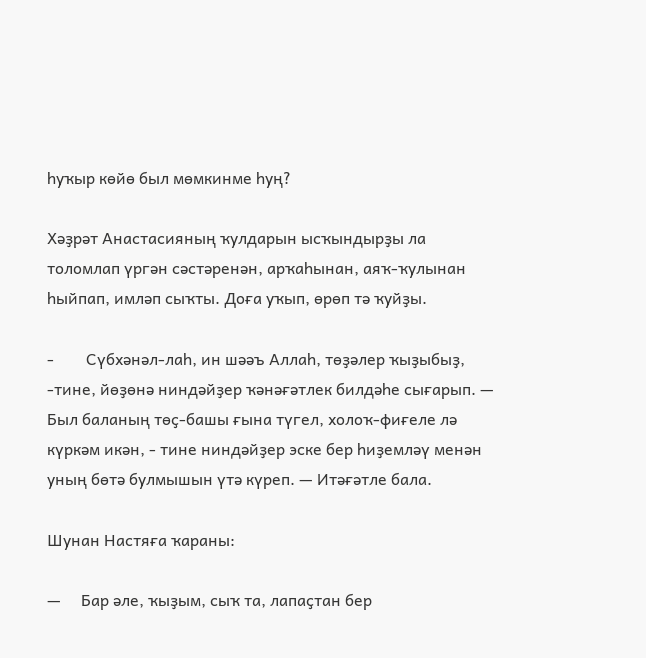һуҡыр көйө был мөмкинме һуң?

Хәҙрәт Анастасияның ҡулдарын ысҡындырҙы ла толомлап үргән сәстәренән, арҡаһынан, аяҡ-ҡулынан һыйпап, имләп сыҡты. Доға уҡып, өрөп тә ҡуйҙы.

-        Сүбхәнәл-лаһ, ин шәәъ Аллаһ, төҙәлер ҡыҙыбыҙ, -тине, йөҙөнә ниндәйҙер ҡәнәғәтлек билдәһе сығарып. — Был баланың төҫ-башы ғына түгел, холоҡ-фиғеле лә күркәм икән, - тине ниндәйҙер эске бер һиҙемләү менән уның бөтә булмышын үтә күреп. — Итәғәтле бала.

Шунан Настяға ҡараны:

—     Бар әле, ҡыҙым, сыҡ та, лапаҫтан бер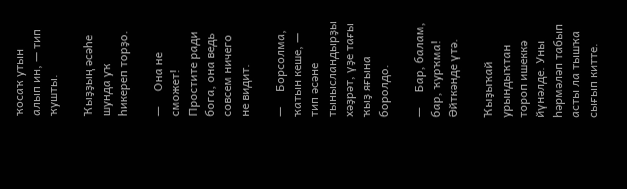ҡосаҡ утын алып ин, — тип ҡушты.

Ҡыҙҙың әсәһе шунда уҡ һикереп торҙо.

—     Она не сможет! Простите ради бога, она ведь совсем ничего не видит.

—     Борсолма, ҡатын кеше, — тип әсәне тынысландырҙы хәҙрәт, үҙе тағы ҡыҙ яғына боролдо.

—     Бар, балам, бар, ҡурҡма! Әйткәнде үтә.

Ҡыҙыҡай урындыҡтан тороп ишеккә йүнәлде. Уны һәрмәләп табып асты ла тышҡа сығып китте.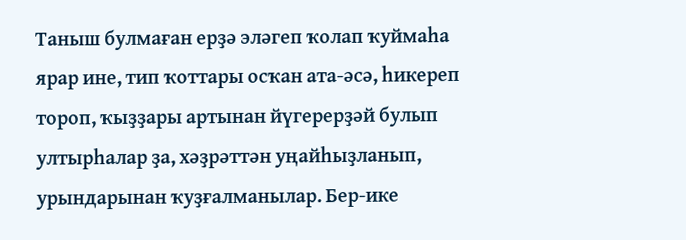Таныш булмаған ерҙә эләгеп ҡолап ҡуймаһа ярар ине, тип ҡоттары осҡан ата-әсә, һикереп тороп, ҡыҙҙары артынан йүгерерҙәй булып ултырһалар ҙа, хәҙрәттән уңайһыҙланып, урындарынан ҡуҙғалманылар. Бер-ике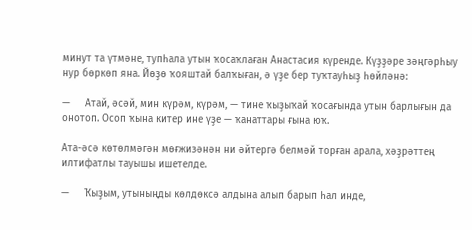минут та үтмәне, тупһала утын ҡосаҡлаған Анастасия күренде. Күҙҙәре зәңгәрһыу нур бөркөп яна. Йөҙө ҡояштай балҡыған, ә үҙе бер туҡтауһыҙ һөйләнә:

—     Атай, әсәй, мин күрәм, күрәм, — тине ҡыҙыҡай ҡосағында утын барлығын да онотоп. Осоп ҡына китер ине үҙе — ҡанаттары ғына юҡ.

Ата-әсә көтөлмәгән мөғжизәнән ни әйтергә белмәй торған арала, хәҙрәттең илтифатлы тауышы ишетелде.

—     Ҡыҙым, утыныңды көлдөксә алдына алып барып һал инде,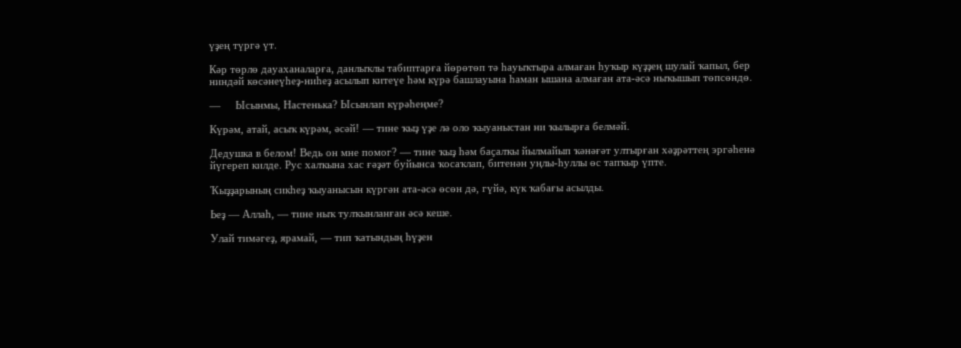үҙең түргә үт.

Кәр төрлө дауаханаларға, данлыҡлы табиптарға йөрөтөп тә һауыҡтыра алмаған һуҡыр күҙҙең шулай ҡапыл, бер ниндәй көсәнеүһеҙ-ниһеҙ асылып китеүе һәм күрә башлауына һаман ышана алмаған ата-әсә ныҡышып төпсөндө.

—     Ысынмы, Настенька? Ысынлап күрәһеңме?

Күрәм, атай, асыҡ күрәм, әсәй! — тине ҡыҙ үҙе лә оло ҡыуаныстан ни ҡылырға белмәй.

Дедушка в белом! Ведь он мне помог? — тине ҡыҙ һәм баҫалҡы йылмайып ҡәнәғәт ултырған хәҙрәттең эргәһенә йүгереп килде. Рус халҡына хас ғәҙәт буйынса ҡосаҡлап, битенән уңлы-һуллы өс тапҡыр үпте.

Ҡыҙҙарының сикһеҙ ҡыуанысын күргән ата-әсә өсөн дә, гүйә, күк ҡабағы асылды.

Ьеҙ — Аллаһ, — тине ныҡ тулҡынланған әсә кеше.

Улай тимәгеҙ, ярамай, — тип ҡатындың һүҙен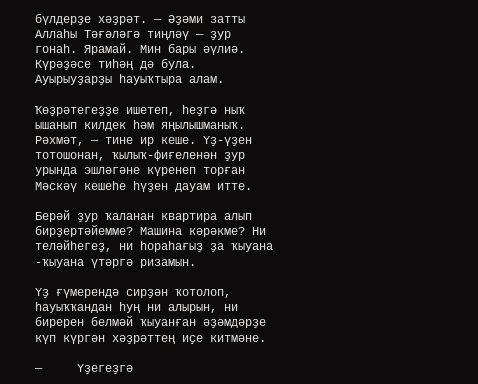бүлдерҙе хәҙрәт. — Әҙәми затты Аллаһы Тәғәләгә тиңләү — ҙур гонаһ. Ярамай. Мин бары әүлиә. Күрәҙәсе тиһәң дә була. Ауырыуҙарҙы һауыҡтыра алам.

Ҡөҙрәтегеҙҙе ишетеп, һеҙгә ныҡ ышанып килдек һәм яңылышманыҡ. Рәхмәт, — тине ир кеше. Үҙ-үҙен тотошонан, ҡылыҡ-фиғеленән ҙур урында эшләгәне күренеп торған Мәскәү кешеһе һүҙен дауам итте.

Берәй ҙур ҡаланан квартира алып бирҙертәйемме? Машина кәрәкме? Ни теләйһегеҙ, ни һораһағыҙ ҙа ҡыуана -ҡыуана үтәргә ризамын.

Үҙ ғүмерендә сирҙән ҡотолоп, һауыҡҡандан һуң ни алырын, ни биререн белмәй ҡыуанған әҙәмдәрҙе күп күргән хәҙрәттең иҫе китмәне.

—     Үҙегеҙгә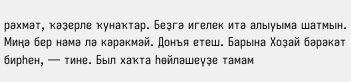рәхмәт, ҡәҙерле ҡунаҡтар. Беҙгә игелек итә алыуыма шатмын. Миңә бер нәмә лә кәрәкмәй. Донъя етеш. Барына Хоҙай бәрәкәт бирһен, — тине. Был хаҡта һөйләшеүҙе тамам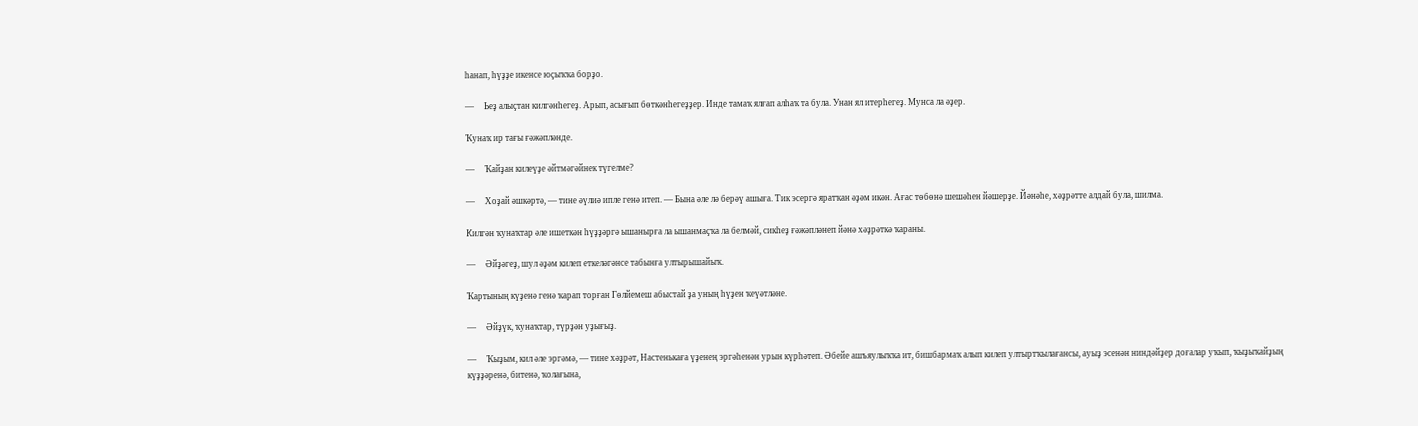һанап, һүҙҙе икенсе юҫыҡҡа борҙо.

—     Ьеҙ алыҫтан килгәнһегеҙ. Арып, асығып бөткәнһегеҙҙер. Инде тамаҡ ялғап алһаҡ та була. Унан ял итерһегеҙ. Мунса ла әҙер.

Ҡунаҡ ир тағы ғәжәпләнде.

—     Ҡайҙан килеүҙе әйтмәгәйнек түгелме?

—     Хоҙай әшкәртә, — тине әүлиә ипле генә итеп. — Бына әле лә берәү ашыға. Тик эсергә яратҡан әҙәм икән. Ағас төбөнә шешәһен йәшерҙе. Йәнәһе, хәҙрәтте алдай була, шилма.

Килгән ҡунаҡтар әле ишеткән һүҙҙәргә ышанырға ла ышанмаҫҡа ла белмәй, сикһеҙ ғәжәпләнеп йәнә хәҙрәткә ҡараны.

—     Әйҙәгеҙ, шул әҙәм килеп еткеләгәнсе табынға ултырышайыҡ.

Ҡартының күҙенә генә ҡарап торған Гөлйемеш абыстай ҙа уның һүҙен ҡеүәтләне.

—     Әйҙүк, ҡунаҡтар, түрҙән уҙығыҙ.

—     Ҡыҙым, кил әле эргәмә, — тине хәҙрәт, Настенькаға үҙенең эргәһенән урын күрһәтеп. Әбейе ашъяулыҡҡа ит, бишбармаҡ алып килеп ултыртҡылағансы, ауыҙ эсенән ниндәйҙер доғалар уҡып, ҡыҙыҡайҙың күҙҙәренә, битенә, ҡолағына,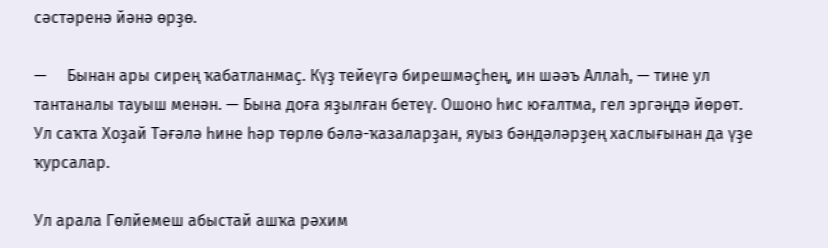сәстәренә йәнә өрҙө.

—     Бынан ары сирең ҡабатланмаҫ. Күҙ тейеүгә бирешмәҫһең, ин шәәъ Аллаһ, — тине ул тантаналы тауыш менән. — Бына доға яҙылған бетеү. Ошоно һис юғалтма, гел эргәңдә йөрөт. Ул саҡта Хоҙай Тәғәлә һине һәр төрлө бәлә-ҡазаларҙан, яуыз бәндәләрҙең хаслығынан да үҙе ҡурсалар.

Ул арала Гөлйемеш абыстай ашҡа рәхим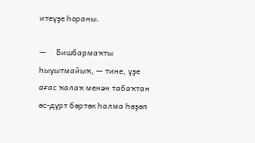итеүҙе һораны.

—     Бишбармаҡты һыуытмайыҡ, — тине, үҙе ағас ҡалаҡ менән табаҡтан өс-дүрт бөртөк һалма һөҙөп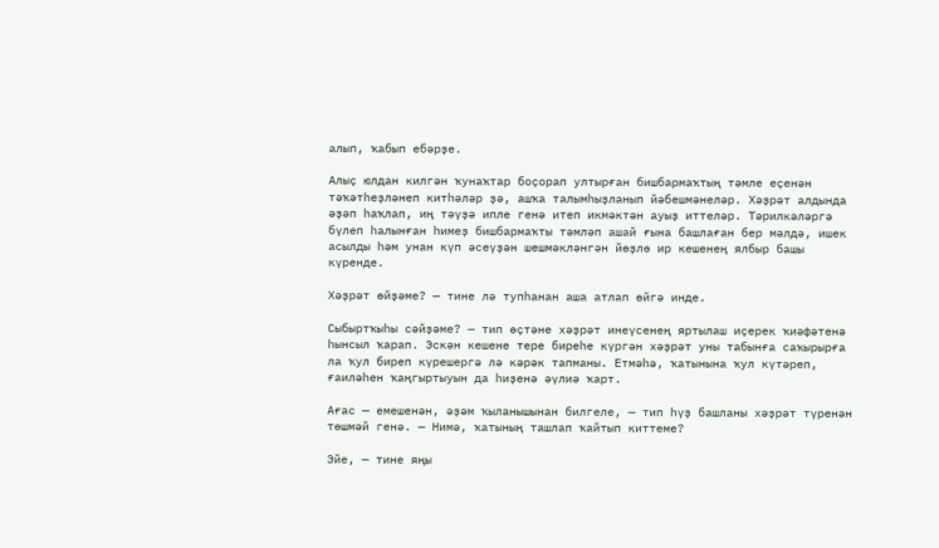алып, ҡабып ебәрҙе.

Алыҫ юлдан килгән ҡунаҡтар боҫорап ултырған бишбармаҡтың тәмле еҫенән тәҡәтһеҙләнеп китһәләр ҙә, ашҡа талымһыҙланып йәбешмәнеләр. Хәҙрәт алдында әҙәп һаҡлап, иң тәүҙә ипле генә итеп икмәктән ауыҙ иттеләр. Тәрилкәләргә бүлеп һалынған һимеҙ бишбармаҡты тәмләп ашай ғына башлаған бер мәлдә, ишек асылды һәм унан күп әсеүҙән шешмәкләнгән йөҙлө ир кешенең ялбыр башы күренде.

Хәҙрәт өйҙәме? — тине лә тупһанан аша атлап өйгә инде.

Сыбыртҡыһы сәйҙәме? — тип өҫтәне хәҙрәт инеүсенең яртылаш иҫерек ҡиәфәтенә һынсыл ҡарап. Эскән кешене тере биреһе күргән хәҙрәт уны табынға саҡырырға ла ҡул биреп күрешергә лә кәрәк тапманы. Етмәһә, ҡатынына ҡул күтәреп, ғаиләһен ҡаңгыртыуын да һиҙенә әүлиә ҡарт.

Ағас — емешенән, әҙәм ҡыланышынан билгеле, — тип һүҙ башланы хәҙрәт түренән төшмәй генә. — Нимә, ҡатының ташлап ҡайтып киттеме?

Эйе, — тине яңы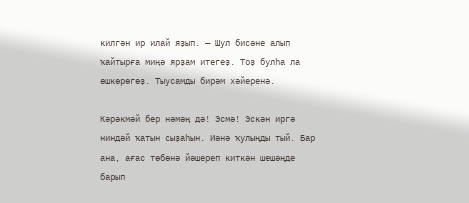килгән ир илай яҙып. — Шул бисәне алып ҡайтырға миңә ярҙам итегеҙ. Тоҙ булһа ла өшкөрөгөҙ. Тыусамды бирәм хәйеренә.

Кәрәкмәй бер нәмәң дә! Эсмә! Эскән иргә ниндәй ҡатын сыҙаһын. Иәнә ҡулыңды тый. Бар ана, ағас төбөнә йәшереп киткән шешәңде барып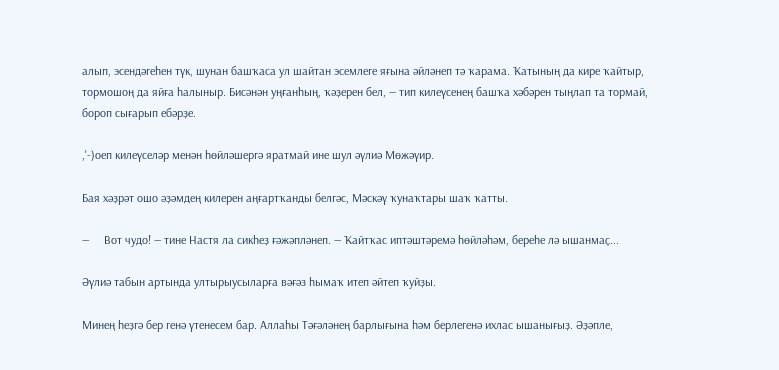алып, эсендәгеһен түк, шунан башҡаса ул шайтан эсемлеге яғына әйләнеп тә ҡарама. Ҡатының да кире ҡайтыр, тормошоң да яйға һалыныр. Бисәнән уңғанһың, ҡәҙерен бел, — тип килеүсенең башҡа хәбәрен тыңлап та тормай, бороп сығарып ебәрҙе.

,'-)оеп килеүселәр менән һөйләшергә яратмай ине шул әүлиә Мөжәүир.

Бая хәҙрәт ошо әҙәмдең килерен аңғартҡанды белгәс, Мәскәү ҡунаҡтары шаҡ ҡатты.

—     Вот чудо! — тине Настя ла сикһеҙ ғәжәпләнеп. — Ҡайтҡас иптәштәремә һөйләһәм, береһе лә ышанмаҫ...

Әүлиә табын артында ултырыусыларға вәғәз һымаҡ итеп әйтеп ҡуйҙы.

Минең һеҙгә бер генә үтенесем бар. Аллаһы Тәғәләнең барлығына һәм берлегенә ихлас ышанығыҙ. Әҙәпле,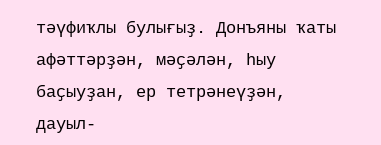тәүфиҡлы булығыҙ. Донъяны ҡаты афәттәрҙән, мәҫәлән, һыу баҫыуҙан, ер тетрәнеүҙән, дауыл-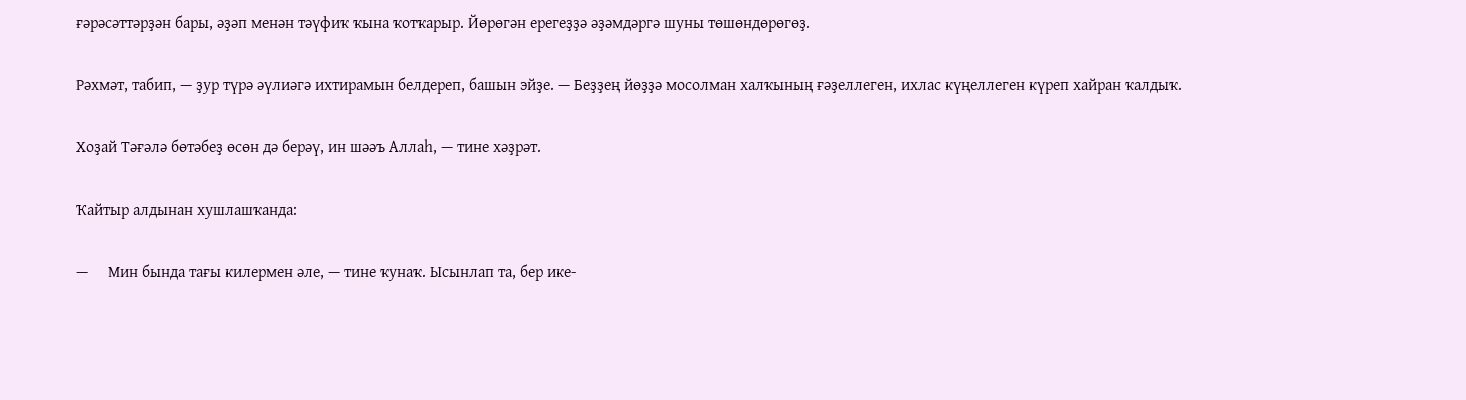ғәрәсәттәрҙән бары, әҙәп менән тәүфиҡ ҡына ҡотҡарыр. Йөрөгән ерегеҙҙә әҙәмдәргә шуны төшөндөрөгөҙ.

Рәхмәт, табип, — ҙур түрә әүлиәгә ихтирамын белдереп, башын эйҙе. — Беҙҙең йөҙҙә мосолман халҡының ғәҙеллеген, ихлас күңеллеген күреп хайран ҡалдыҡ.

Хоҙай Тәғәлә бөтәбеҙ өсөн дә берәү, ин шәәъ Аллаһ, — тине хәҙрәт.

Ҡайтыр алдынан хушлашҡанда:

—     Мин бында тағы килермен әле, — тине ҡунаҡ. Ысынлап та, бер ике-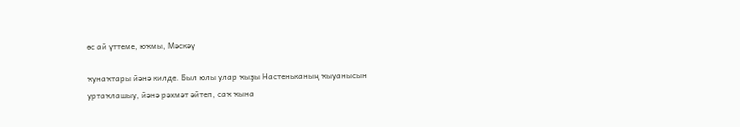өс ай үттеме, юҡмы, Мәскәү

ҡунаҡтары йәнә килде. Был юлы улар ҡыҙы Настеньканың ҡыуанысын уртаҡлашыу, йәнә рәхмәт әйтеп, саҡ ҡына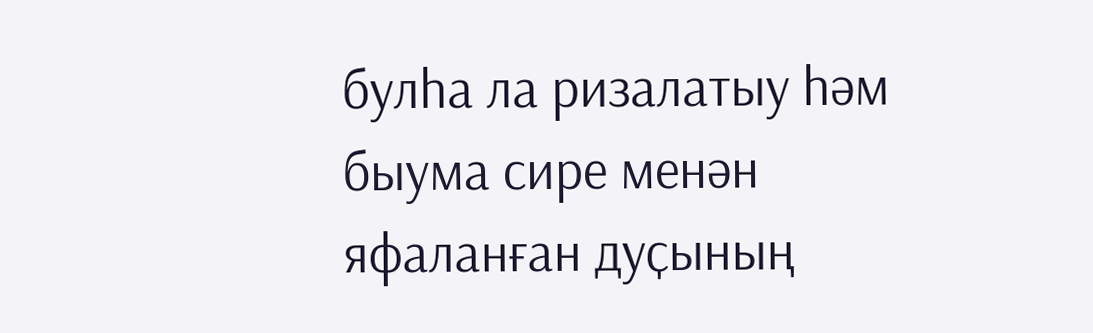булһа ла ризалатыу һәм быума сире менән яфаланған дуҫының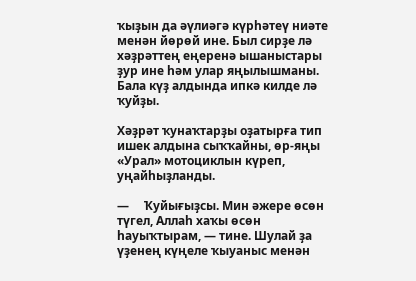ҡыҙын да әүлиәгә күрһәтеү ниәте менән йөрөй ине. Был сирҙе лә хәҙрәттең еңеренә ышаныстары ҙур ине һәм улар яңылышманы. Бала күҙ алдында ипкә килде лә ҡуйҙы.

Хәҙрәт ҡунаҡтарҙы оҙатырға тип ишек алдына сыҡҡайны, өр-яңы «Урал» мотоциклын күреп, уңайһыҙланды.

—     Ҡуйығыҙсы. Мин әжере өсөн түгел, Аллаһ хаҡы өсөн һауыҡтырам, — тине. Шулай ҙа үҙенең күңеле ҡыуаныс менән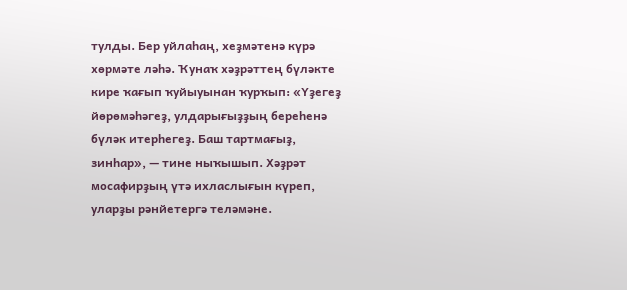тулды. Бер уйлаһаң, хеҙмәтенә күрә хөрмәте ләһә. Ҡунаҡ хәҙрәттең бүләкте кире ҡағып ҡуйыуынан ҡурҡып: «Үҙегеҙ йөрөмәһәгеҙ, улдарығыҙҙың береһенә бүләк итерһегеҙ. Баш тартмағыҙ, зинһар», — тине ныҡышып. Хәҙрәт мосафирҙың үтә ихласлығын күреп, уларҙы рәнйетергә теләмәне.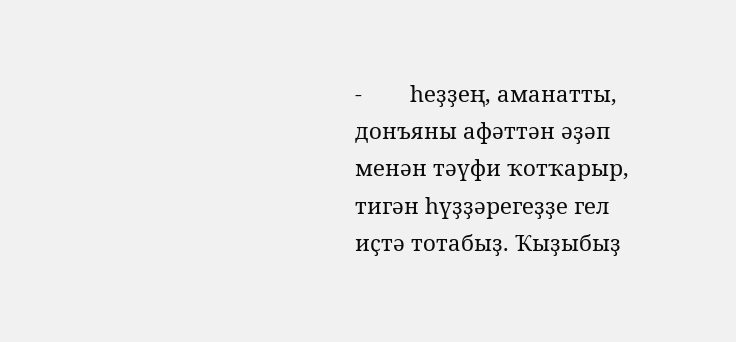-        һеҙҙең, аманатты, донъяны афәттән әҙәп менән тәүфи ҡотҡарыр, тигән һүҙҙәрегеҙҙе гел иҫтә тотабыҙ. Ҡыҙыбыҙ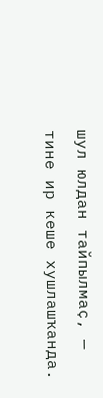шул юлдан тайпылмаҫ, — тине ир кеше хушлашҡанда.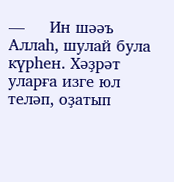—     Ин шәәъ Аллаһ, шулай була күрһен. Хәҙрәт уларға изге юл теләп, оҙатып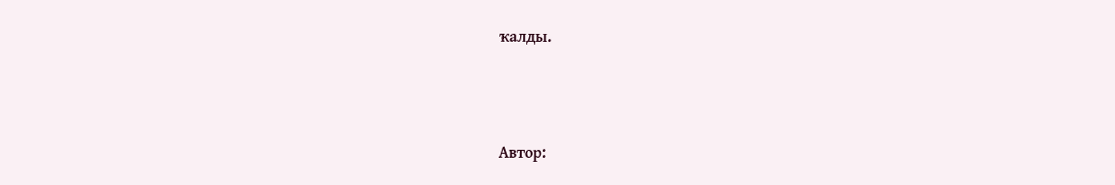ҡалды.



Автор: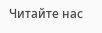Читайте нас